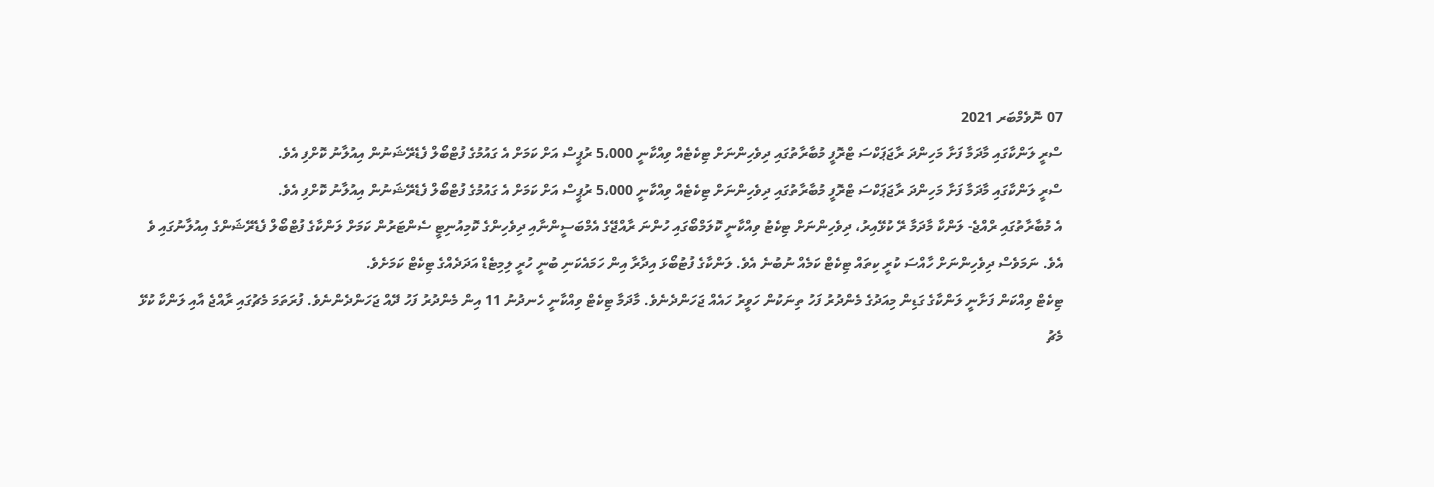07 ނޮވެމްބަރ 2021
ސްރީ ލަންކާގައި މާދަމާ ފަށާ މަހިންދަ ރާޖަޕަކްސަ ޓްރޮފީ މުބާރާތުގައި ދިވެހިންނަށް ޓިކެޓެއް ވިއްކާނީ 5،000 ރުޕީސް އަށް ކަމަށް އެ ގައުމުގެ ފުޓްބޯލް ފެޑެރޭޝަނުން އިއުލާނު ކޮށްފި އެވެ.
ސްރީ ލަންކާގައި މާދަމާ ފަށާ މަހިންދަ ރާޖަޕަކްސަ ޓްރޮފީ މުބާރާތުގައި ދިވެހިންނަށް ޓިކެޓެއް ވިއްކާނީ 5،000 ރުޕީސް އަށް ކަމަށް އެ ގައުމުގެ ފުޓްބޯލް ފެޑެރޭޝަނުން އިއުލާނު ކޮށްފި އެވެ.
އެ މުބާރާތުގައި ރްއްޖެ- ލަންކާ މާދަމާ ރޭ ކުޅޭއިރު، ދިވެހިންނަށް ޓިކެޓު ވިއްކާނީ ކޮލަމްބޯގައި ހުންނަ ރާއްޖޭގެ އެމްބަސީންނާއި ދިވެހިންގެ ކޮމިއުނިޓީ ސެންޓަރުން ކަމަށް ލަންކާގެ ފުޓްބޯލް ފެޑެރޭޝަންގެ އިއުލާނުގައި ވެ އެވެ. ނަމަވެސް ދިވެހިންނަށް ހާއްސަ ކުރީ ކިތައް ޓިކެޓް ކަމެއް ނުބުނެ އެވެ. ލަންކާގެ ފުޓުބޯޅަ އިދާރާ އިން ހަމައެކަނި ބުނީ ހުރީ ލިމިޓެޑް އަދަދެއްގެ ޓިކެޓް ކަމަށެވެ.
ޓިކެޓް ވިއްކަން ފަށާނީ ލަންކާގެ ގަޑިން މިއަދުގެ މެންދުރު ފަހު ތިނަކުން ހަވީރު ހައެއް ޖަހަންދެނެވެ. މާދަމާ ޓިކެޓް ވިއްކާނީ ހެނދުނު 11 އިން މެންދުރު ފަހު ދޭއް ޖަހަންދެންނެވެ. ފުރަތަމަ މެޗުގައި ރާއްޖެ އާއި ލަންކާ ކުޅޭ މެޗު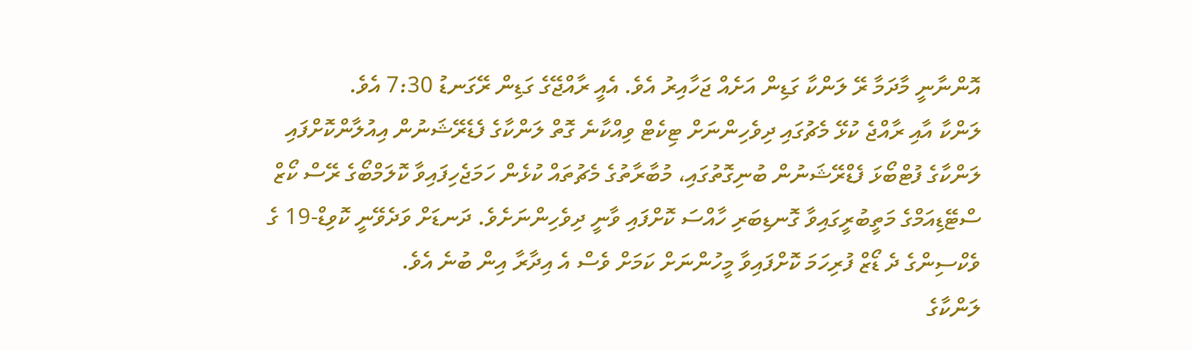އޮންނާނީ މާދަމާ ރޭ ލަންކާ ގަޑިން އަށެއް ޖަހާއިރު އެވެ. އެއީ ރާއްޖޭގެ ގަޑިން ރޭގަނޑު 7:30 އެވެ.
ލަންކާ އާއި ރާއްޖެ ކުޅޭ މެޗުގައި ދިވެހިންނަށް ޓިކެޓް ވިއްކާނެ ގޮތް ލަންކާގެ ފެޑެރޭޝަނުން އިއުލާންކޮށްފައި
ލަންކާގެ ފުޓްބޯޅަ ފެޑްރޭޝަނުން ބުނިގޮތުގައި، މުބާރާތުގެ މެޗުތައް ކުޅެން ހަމަޖެހިފައިވާ ކޮލަމްބޯގެ ރޭސް ކޯޒް ސްޓޭޑިއަމްގެ މަތީބުރީގައިވާ ގޮނޑިބަރި ހާއްސަ ކޮށްފައި ވާނީ ދިވެހިންނަށެވެ. ދަނޑަށް ވަދެވޭނީ ކޮވިޑް-19 ގެ ވެކްސިންގެ ދެ ޑޯޒް ފުރިހަމަ ކޮށްފައިވާ މީހުންނަށް ކަމަށް ވެސް އެ އިދާރާ އިން ބުނެ އެވެ.
ލަންކާގެ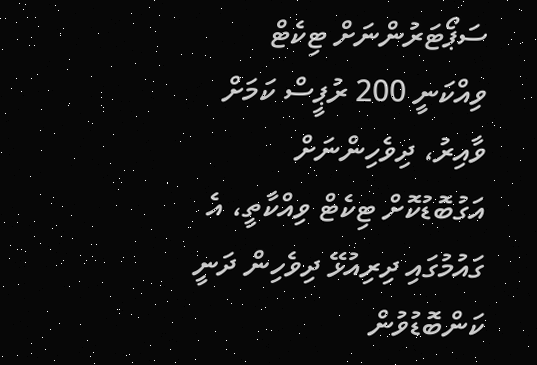ސަޕޯޓަރުންނަށް ޓިކެޓް ވިއްކަނީ 200 ރުޕީސް ކަމަށް ވާއިރު، ދިވެހިންނަށް އަގުބޮޑުކޮށް ޓިކެޓް ވިއްކާތީ، އެ ގައުމުގައި ދިރިއުޅޭ ދިވެހިން ދަނީ ކަންބޮޑުވުން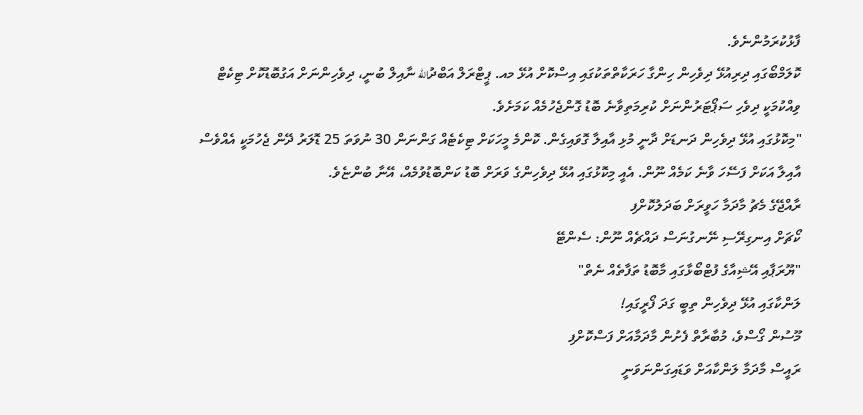ފާޅުކުރަމުންނެވެ.
ކޮލަމްބޯގައި ދިރިއުޅޭ ދިވެހިން ހިންގާ ހަރަކާތްތަކުގައި އިސްކޮށް އުޅޭ މއ. ޕީޓްރަލް އަބްދުالله ނާއިލް ބުނީ، ދިވެހިންނަށް އަގުބޮޑުކޮށް ޓިކެޓް ވިއްކުމަކީ ދިވެހި ސަޕޯޓަރުންނަށް ކުރިމަތިވާނެ ބޮޑު ގޮންޖެހުމެއް ކަމަށެވެ.
"މިކޮޅުގައި އުޅޭ ދިވެހިން ދަނޑަށް ދާނީ މުޅި އާއިލާ ގޮވައިގެން. ކޮންމެ މީހަކަށް ޓިކެޓެއް ގަންނަން 30 ނުވަތަ 25 ޑޮލަރު ދޭން ޖެހުމަކީ އެއްވެސް އާއިލާ އަކަށް ފަސޭހަ ވާނެ ކަމެއް ނޫން. އެއީ މިކޮޅުގައި އުޅޭ ދިވެހިންގެ ވަރަށް ބޮޑު ކަންބޮޑުވުމެއް، އޭނާ ބުންޏެވެ.
ރާއްޖޭގެ މެޗު މާދަމާ ހަވީރަށް ބަދަލުކޮށްފި
ކޯޗަށް އިނގިރޭސި ނޭނގުނަސް ދައްޗެއް ނޫން: ސެންޓޭ
"ޔޫރަޕާއި އޭޝިއާގެ ފުޓްބޯޅާގައި މާބޮޑު ތަފާތެއް ނެތް"
ލަންކާގައި އުޅޭ ދިވެހިން ތިބީ ގަދަ ފޯރީގައި!
މޫސުން ގޯސްވެ، މުބާރާތް ފެށުން މާދަމާއަށް ފަސްކޮށްފި
ރައީސް މާދަމާ ލަންކާއަށް ވަޑައިގަންނަވަނީ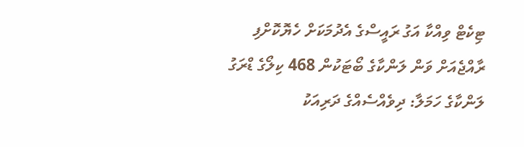ޓިކެޓް ވިއްކާ އަގު ރައީސްގެ އެދުމަކަށް ހެޔޮކޮށްފި
ރާއްޖެއަށް ވަން ލަންކާގެ ބޯޓަކުން 468 ކިލޯގެ ޑްރަގު
ލަންކާގެ ހަމަލާ: ދިވެއްސެއްގެ ދަރިއަކު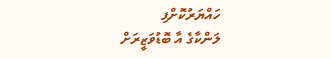ހައްޔަރުކޮށްފި
ލަންކާގެ އާ ބޮޑުވަޒީރަށް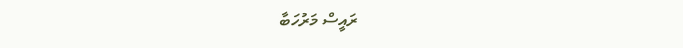ރައީސް މަރުހަބާ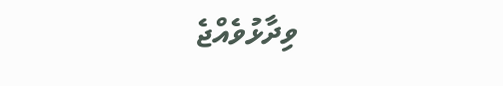ވިދާޅުވެއްޖެ